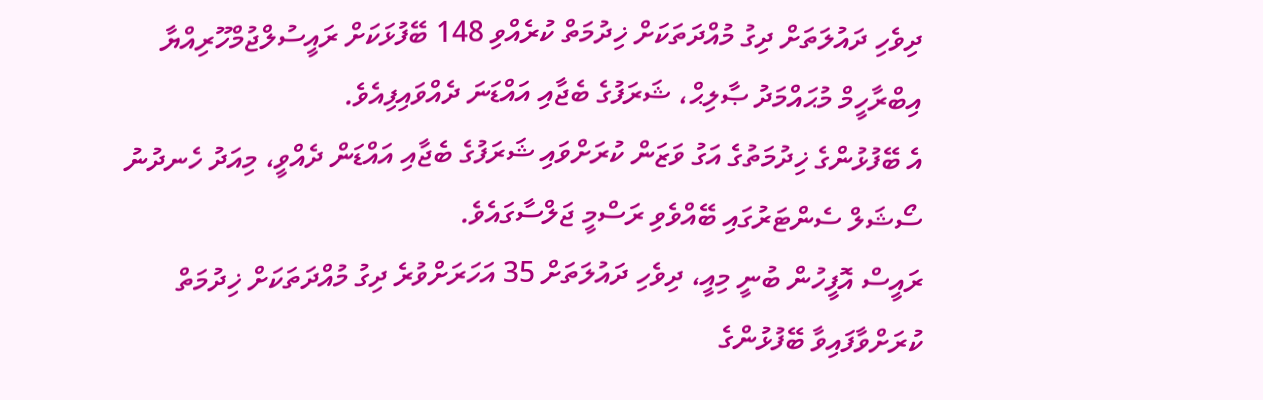ދިވެހި ދައުލަތަށް ދިގު މުއްދަތަކަށް ޚިދުމަތް ކުރެއްވި 148 ބޭފުޅަކަށް ރައީސުލްޖުމްހޫރިއްޔާ އިބްރާހީމް މުޙައްމަދު ޞާލިޙް، ޝަރަފުގެ ބެޖާއި އައްޑަނަ ދެއްވައިފިއެވެ.
އެ ބޭފުޅުންގެ ޚިދުމަތުގެ އަގު ވަޒަން ކުރަށްވައި ޝަރަފުގެ ބެޖާއި އައްޑަން ދެއްވީ، މިއަދު ހެނދުނު ސޯޝަލް ސެންޓަރުގައި ބޭއްވެވި ރަސްމީ ޖަލްސާގައެވެ.
ރައީސް އޮފީހުން ބުނީ މިއީ، ދިވެހި ދައުލަތަށް 35 އަހަރަށްވުރެ ދިގު މުއްދަތަކަށް ޚިދުމަތް ކުރަށްވާފައިވާ ބޭފުޅުންގެ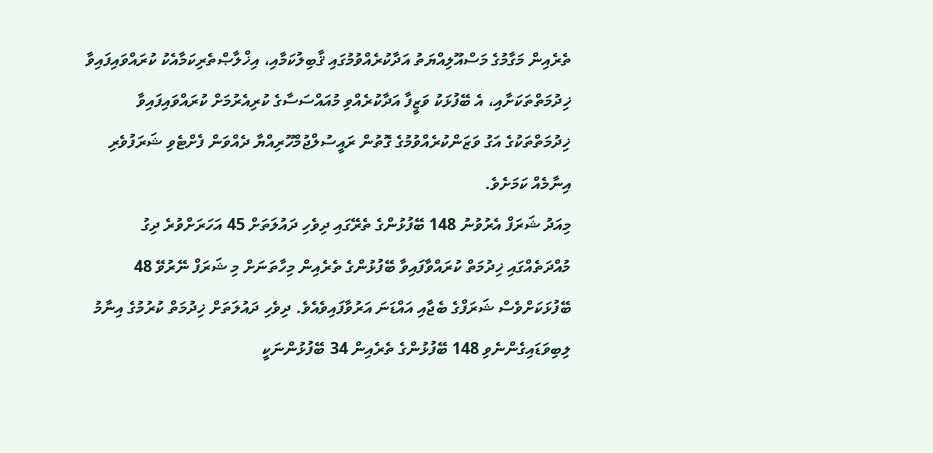ތެރެއިން މަގާމުގެ މަސްއޫލިއްޔަތު އަދާކުރެއްވުމުގައި ޤާބިލުކަމާއި، އިޚްލާޞްތެރިކަމާއެކު ކުރައްވައިފައިވާ ޚިދުމަތްތަކަށާއި، އެ ބޭފުޅަކު ވަޒީފާ އަދާކުރެއްވި މުއައްސަސާގެ ކުރިއެރުމަށް ކުރައްވައިފައިވާ ޚިދުމަތްތަކުގެ އަގު ވަޒަންކުރެއްވުމުގެ ގޮތުން ރައީސުލްޖުމްހޫރިއްޔާ ދެއްވަން ފެށްޓެވި ޝަރަފުވެރި އިނާމެއް ކަމަށެވެ.
މިއަދު ޝަރަފް އެރުވުނު 148 ބޭފުޅުންގެ ތެރޭގައި ދިވެހި ދައުލަތަށް 45 އަހަރަށްވުރެ ދިގު މުއްދަތެއްގައި ޚިދުމަތް ކުރައްވާފައިވާ ބޭފުޅުންގެ ތެރެއިން މިހާތަނަށް މި ޝަރަފް ނޭރުވޭ 48 ބޭފުޅަކަށްވެސް ޝަރަފްގެ ބެޖާއި އައްޑަނަ އަރުވާފައިވެއެވެ. ދިވެހި ދައުލަތަށް ޚިދުމަތް ކުރުމުގެ އިނާމު ލިބިވަޑައިގެންނެވި 148 ބޭފުޅުންގެ ތެރެއިން 34 ބޭފުޅުންނަކީ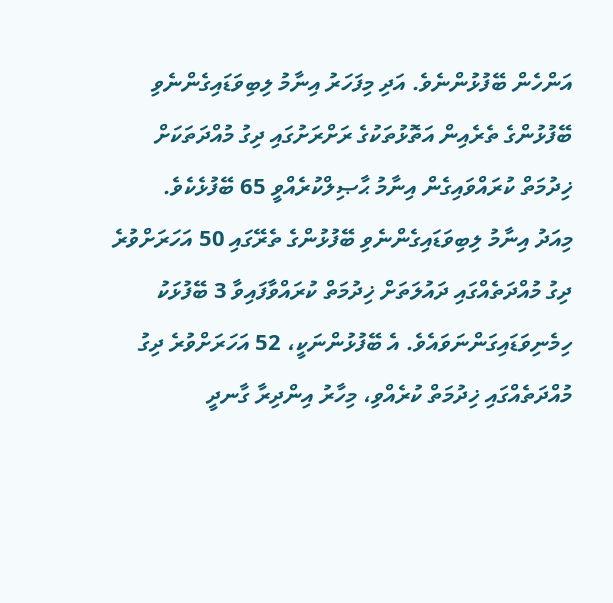އަންހެން ބޭފުޅުންނެވެ. އަދި މިފަހަރު އިނާމު ލިބިވަޑައިގެންނެވި ބޭފުޅުންގެ ތެރެއިން އަތޮޅުތަކުގެ ރަށްރަށުގައި ދިގު މުއްދަތަކަށް ޚިދުމަތް ކުރައްވައިގެން އިނާމު ޙާޞިލްކުރެއްވީ 65 ބޭފުޅެކެވެ.
މިއަދު އިނާމު ލިބިވަޑައިގެންނެވި ބޭފުޅުންގެ ތެރޭގައި 50 އަހަރަށްވުރެ ދިގު މުއްދަތެއްގައި ދައުލަތަށް ޚިދުމަތް ކުރައްވާފައިވާ 3 ބޭފުޅަކު ހިމެނިވަޑައިގަންނަވައެވެ. އެ ބޭފުޅުންނަކީ، 52 އަހަރަށްވުރެ ދިގު މުއްދަތެއްގައި ޚިދުމަތް ކުރެއްވި، މިހާރު އިންދިރާ ގާނދީ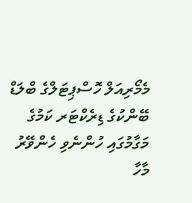މެމޯރިއަލް ހޮސްޕިޓަލްގެ ބްލަޑް ބޭންކުގެ ޑިރެކްޓަރ ކަމުގެ މަގާމުގައި ހުންނެވި ހެންވޭރު މާހާ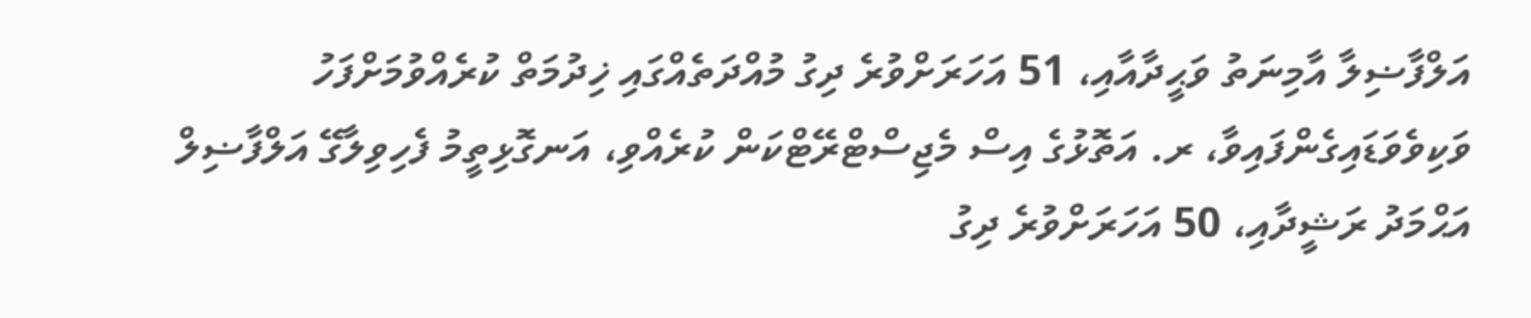އަލްފާޟިލާ އާމިނަތު ވަޙީދާއާއި، 51 އަހަރަށްވުރެ ދިގު މުއްދަތެއްގައި ޚިދުމަތް ކުރެއްވުމަށްފަހު ވަކިވެވަޑައިގެންފައިވާ، ރ. އަތޮޅުގެ އިސް މެޖިސްޓްރޭޓްކަން ކުރެއްވި، އަނގޮޅިތީމު ފެހިވިލާގޭ އަލްފާޟިލް އަޙްމަދު ރަޝީދާއި، 50 އަހަރަށްވުރެ ދިގު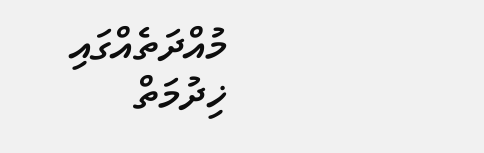މުއްދަތެއްގައި ޚިދުމަތް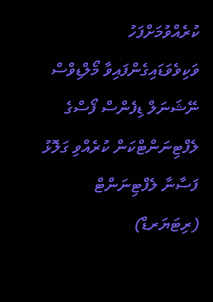ކުރެއްވުމަށްފަހު ވަކިވެވަޑައިގެންފައިވާ މޯލްޑިވްސް ނޭޝަނަލް ޑިފެންސް ފޯސްގެ ލެފްޓިނަންޓްކަން ކުރެއްވި ގަލޮޅު ފަސާނާ ލެފްޓިނަންޓް (ރިޓަޔަރޑް)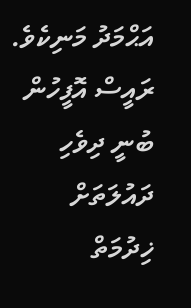އަޙްމަދު މަނިކެވެ.
ރައީސް އޮފީހުން ބުނީ ދިވެހި ދައުލަތަށް ޚިދުމަތް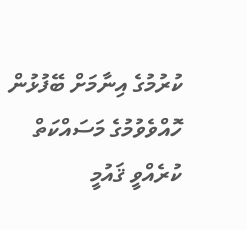ކުރުމުގެ އިނާމަށް ބޭފުޅުން ހޮއްވެވުމުގެ މަސައްކަތް ކުރެއްވީ ޤައުމީ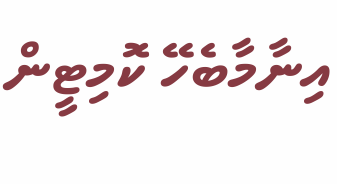އިނާމާބެހޭ ކޮމިޓީން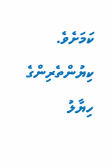ކަމަށެވެ.
ކިޔުންތެރިންގެ ހިޔާލު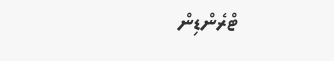ޓްރެންޑިން